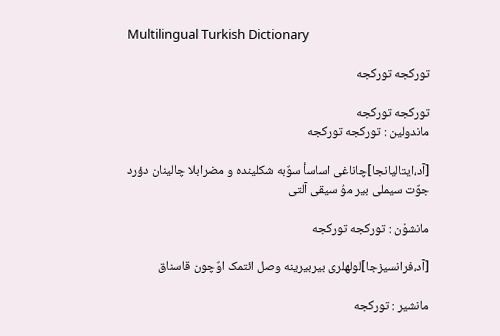Multilingual Turkish Dictionary

تورکجه تورکجه

تورکجه تورکجه
ماندولین : تورکجه تورکجه

[آد،ایتالیانجا]چاناغی اساسأ سوٌبه شکلینده و مضرابلا چالینان دؤرد جوٌت سیملی بیر موُ سیقی آلتی

مانشوْن : تورکجه تورکجه

[آد،فرانسیزجا]لولهلری بیربیرینه وصل ائتمک اوٌچون قاسناق

مانشیر : تورکجه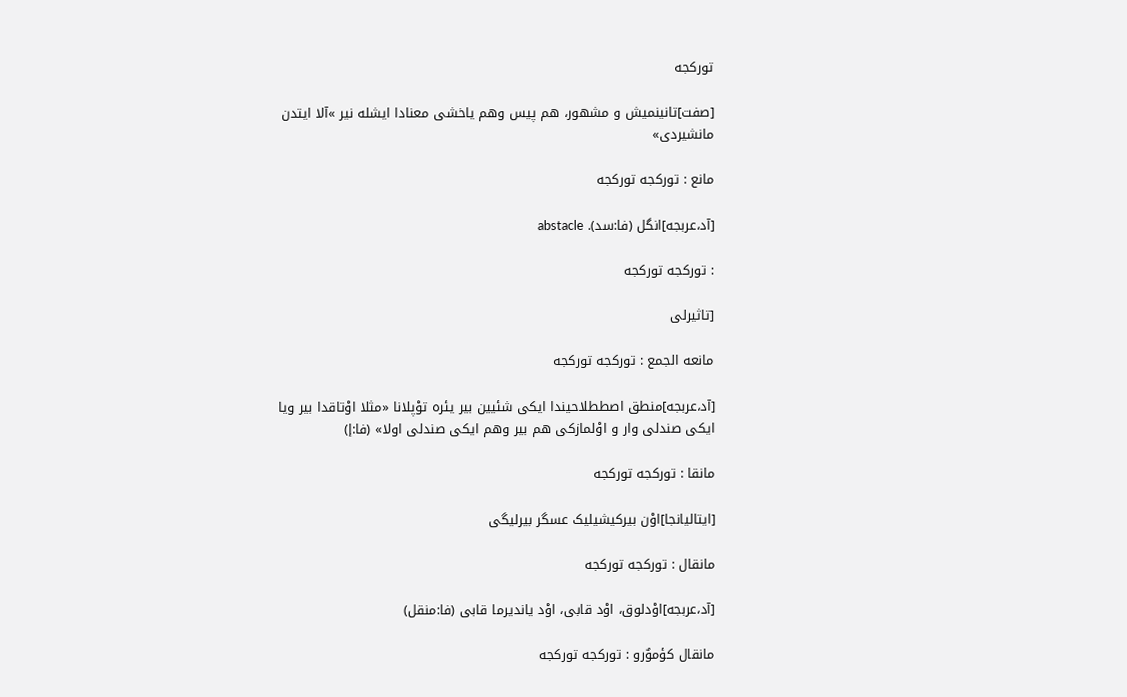تورکجه

[صفت]تانینمیش و مشهور، هم پیس وهم یاخشی معنادا ایشله نیر »آلا ایتدن مانشیردی»

مانع : تورکجه تورکجه

[آد،عربجه]انگل (فا:سد). abstacle

: تورکجه تورکجه

[تاثیرلی

مانعه الجمع : تورکجه تورکجه

[آد،عربجه]منطق اصططلاحیندا ایکی شئیین بیر یئره توْپلانا «مثلا اوْتاقدا بیر ویا ایکی صندلی وار و اوْلمازکی هم بیر وهم ایکی صندلی اولا» (فا:إ)

مانقا : تورکجه تورکجه

[ایتالیانجا]اوْن بیرکیشیلیک عسگر بیرلیگی

مانقال : تورکجه تورکجه

[آد،عربجه]اوْدلوق، اوْد قابی، اوْد یاندیرما قابی (فا:منقل)

مانقال کؤموٌرو : تورکجه تورکجه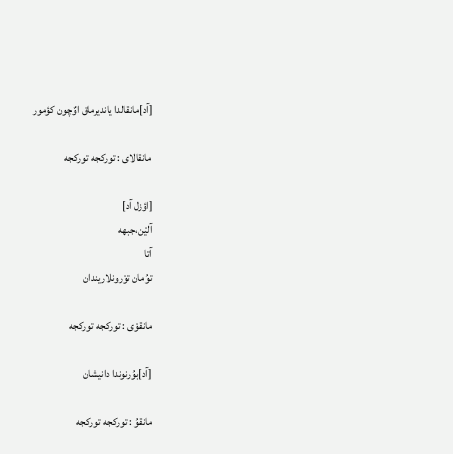[آد]مانقالدا یاندیرماق اوٌچون کؤمور

مانقالای : تورکجه تورکجه

[اؤزل آد]
آلیْن،جبهه
آتا
توُمان توْرونلاریندان

مانقوْی : تورکجه تورکجه

[آد]بوُرنوندا دانیشان

مانقوُ : تورکجه تورکجه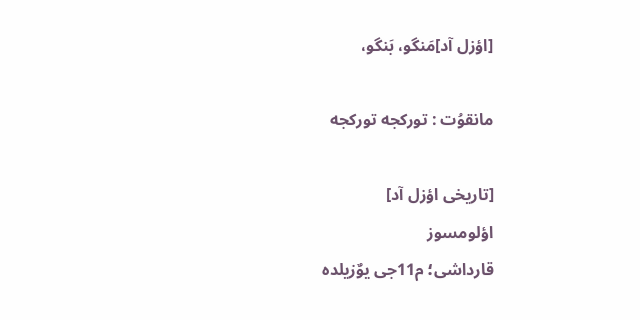[اؤزل آد]مَنگو، بَنگو،

مانقوُت : تورکجه تورکجه

[تاریخی اؤزل آد]
اؤلومسوز
قارداشی؛ م11جی یوٌزیلده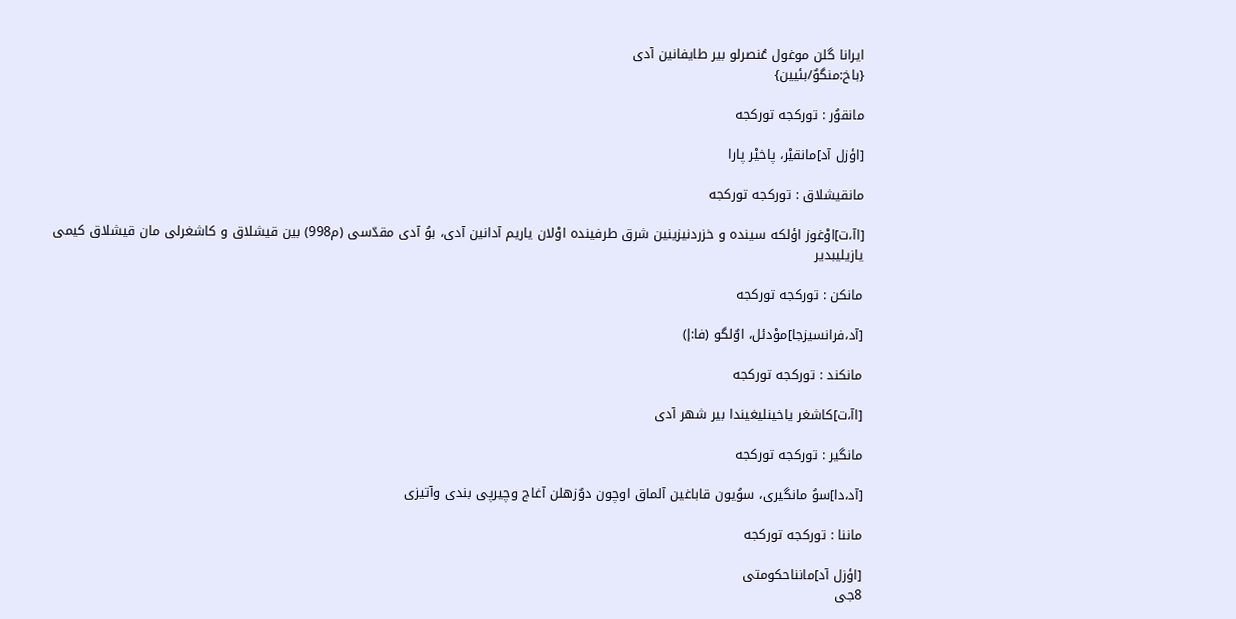ایرانا گلن موغول عُنصرلو بیر طایفانین آدی
{باخ:منگوٌ/بئیین}

مانقوُر : تورکجه تورکجه

[اؤزل آد]مانقیْر، پاخیْر پارا

مانقیشلاق : تورکجه تورکجه

[اآ،ت]اوْغوز اؤلکه سینده و خزردنیزینین شرق طرفینده اوْلان یاریم آدانین آدی، بوُ آدی مقدّسی (م998) بین قیشلاق و کاشغرلی مان قیشلاق کیمی یازیلیبدیر

مانکن : تورکجه تورکجه

[آد،فرانسیزجا]موْدئل، اوٌلگو (فا:إ)

مانکند : تورکجه تورکجه

[اآ،ت]کاشغر یاخینلیغیندا بیر شهر آدی

مانگیر : تورکجه تورکجه

[آد،دا]سوُ مانگیری، سوُیون قاباغین آلماق اوچون دوٌزهلن آغاج وچیرپی بندی وآتیزی

ماننا : تورکجه تورکجه

[اؤزل آد]مانناحکومتی
8جی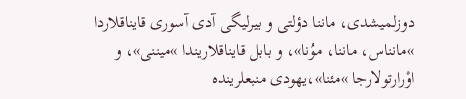دوزلمیشدی، ماننا دؤلتی و بیرلیگی آدی آسوری قایناقلاردا »مانناس، ماننا، موُنا»، و بابل قایناقلاریندا »میننی»، و اوْرارتولارجا »مئنا»،یهودی منبعلرینده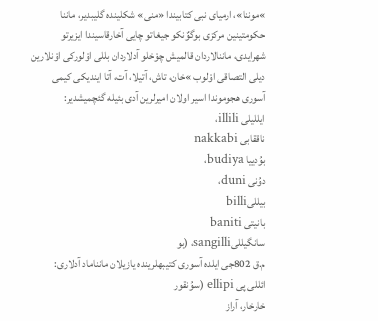»موننا»، ارمیای نبی کتابیندا «منی» شکلینده گلیبدیر، ماننا حکومتینین مرکزی بوگوٌنکو جیغاتو چایی آخارقاسیندا ایزیرتو شهرایدی، ماننالاردان قالمیش چوْخلو آدلاردان بللی اوْلورکی اوْنلارین دیلی التصاقی اوْلوب »خان، تاش، آتیلا، آت، آتا ایندیکی کیمی آسوری هجوموندا اسیر اولان امیرلرین آدی بئیله گئچمیشدیر:
ایللیلی illili،
ناققابی nakkabi
بوُدییا budiya،
دوُنی duni،
بیللیbilli
بانیتی baniti
سانگیللیsangilli، (بو
م.ق 802جی ایلده آسوری کتیبهلرینده یازیلان مانناماد آدلاری:
ائللی پی ellipi (سوُنقور
خارخار، آراز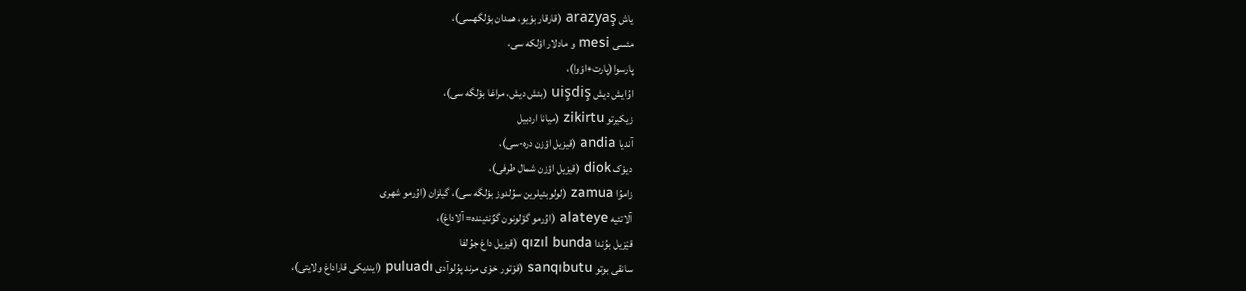یاش arazyaş (قارقار بوْیو، همدان بؤلگهسی)،
مئسی mesi و مادلار اؤلکه سی،
پارسوا(پارت+اوْوا)،
اوُایش دیش uişdiş (بئش دیش، مراغا بؤلگه سی)،
زیکیرتو zikirtu (میانا اردبیل
آندیا andia (قیزیل اؤزن دره-سی)،
دیوْک diok (قیزیل اؤزن شمال طرفی)،
زاموُا zamua (لولوبئیلرین سوُلدوز بؤلگه سی)، گیلزان (اوُرمو شهری
آلاتئیه alateye (اوُرمو گؤلونون گوٌنئینده= آلاداغ)،
قیْزیل بوُندا qızıl bunda (قیزیل داغ جوُلفا
سانقی بوتو sanqıbutu (قوْتور خوْی مرند پوُلوآدی puluadı (ایندیکی قاراداغ ولایتی)،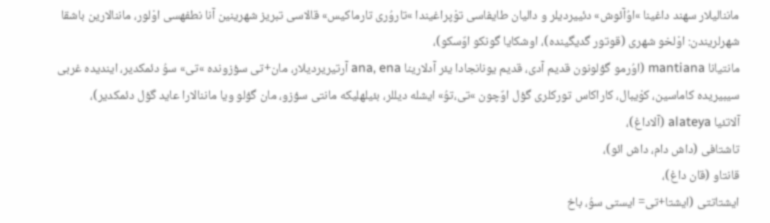ماننالیلار سهند داغینا »اوُآئوش» دئییردیلر و دالیان طایفاسی توْپراغیندا »تاروُری تارماکیس» قالاسی تبریز شهرینین آنا نطفهسی اوْلور، ماننالارین باشقا شهرلریندن: اوْلخو شهری (قوتور گدیگینده)، اوشکایا گونکو اوٌسکو)،
مانتیانا mantiana (اوُرمو گؤلونون قدیم آدی، قدیم یونانجادا یئر آدلارینا ana, ena آرتیریردیلار، مان+تی سؤزونده »تی» سوُ دئمکدیر، ایندیده غربی سیبیریده کاماسین، کوْیبال، کاراکاس تورکلری گؤل اوٌچون »تی،توُ» ایشله دیللر، بئیلهلیکه مانتی سؤزو، مان گؤلو ویا ماننالارا عاید گؤل دئمکدیر)،
آلاتئیا alateya (آلاداغ)،
تاشتافی (داش دام، داش ائو)،
قانتاو (قان داغ)،
ایشتاتتی (ایشتا+تی= ایستی سوُ، باخ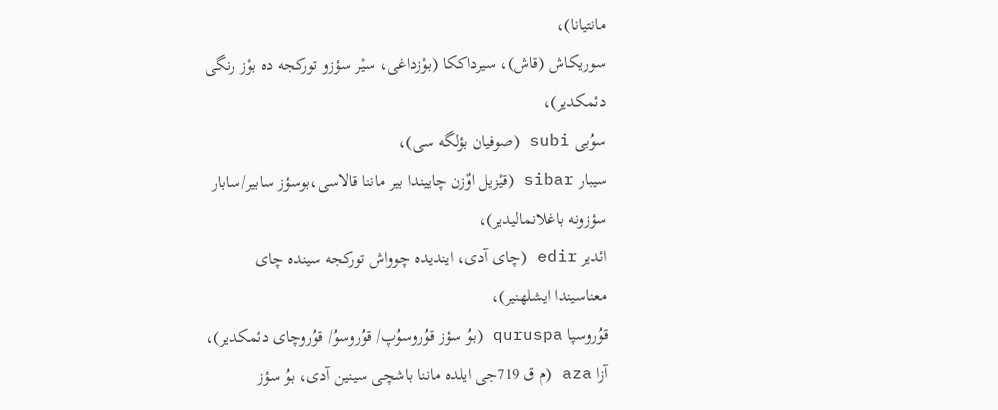مانتیانا)،
سوریکاش (قاش)، سیرداککا (بوْزداغی، سیْر سؤزو تورکجه ده بوْز رنگی دئمکدیر)،
سوُبی subi (صوفیان بؤلگه سی)،
سیبار sibar (قیْزیل اوٌزن چاییندا بیر ماننا قالاسی،بوسؤز سابیر/سابار سؤزونه باغلانمالیدیر)،
ائدیر edir (چای آدی، ایندیده چوواش تورکجه سینده چای معناسیندا ایشلهنیر)،
قوُروسپا quruspa (بوُ سؤز قوُروسوُپ/ قوُروسوُ/ قوُروچای دئمکدیر)،
آزا aza (م ق 719جی ایلده ماننا باشچی سینین آدی، بوُ سؤز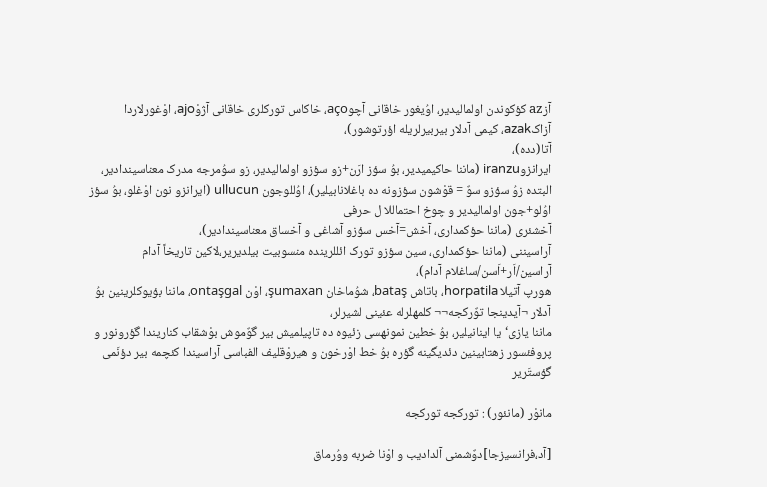آزaz کؤکوندن اولمالیدیر، اوُیغور خاقانی آچوaço، خاکاس تورکلری خاقانی آژوْajo، اوْغورلاردا آزاکazak، کیمی آدلار بیربیرلریله اؤرتوشور)،
آتا(دده)،
ایرانزوiranzu (ماننا حاکیمیدیر، بوُ سؤز ارَن+زو سؤزو اولمالیدیر، زو سوُمرجه مدرک معناسیندادیر، البتده زوُ سؤزو سوٌ = قوْشون سؤزونه ده باغلانابیلیر)، اوُللوجون ullucun (ایرانزو نون اوْغلو، بوُ سؤز اوُلو+جون اولمالیدیر و چوخ احتماللا ل حرفی
آخشئری (ماننا حؤکمداری، آخش=آخس سؤزو آشاغی و آخساق معناسیندادیر)،
آراسیننی (ماننا حؤکمداری، سین سؤزو تورک ائللرینده منسوبیت بیلدیریر،لاکین تاریخاً آدام آراسین/اَر+اَسن/ساغلام آدام)،
هورپ آتیلا horpatila، باتاش bataş، شوُماخان şumaxan، اوْن ontaşgal، ماننا بؤیوکلرینین بوُ آدلار ¬آیدینجا توٌرکجه¬¬ کلمهلرله عئینی لشیرلر،
ماننا یازی‘یا اینانیلیر، بوُ خطین نمونهسی زئیوه ده تاپیلمیش بیر گوٌموش بوْشقاب کناریندا گؤرونور و پروفئسور زهتابینین دئدیگینه گؤره بوُ خط اوْرخون و هیروْقلیف الفباسی آراسیندا کئچمه بیر دؤنَمی گؤستَریر

مانوْر (مانئور) : تورکجه تورکجه

[آد،فرانسیزجا]دوٌشمنی آلدادیب و اوْنا ضربه ووُرماق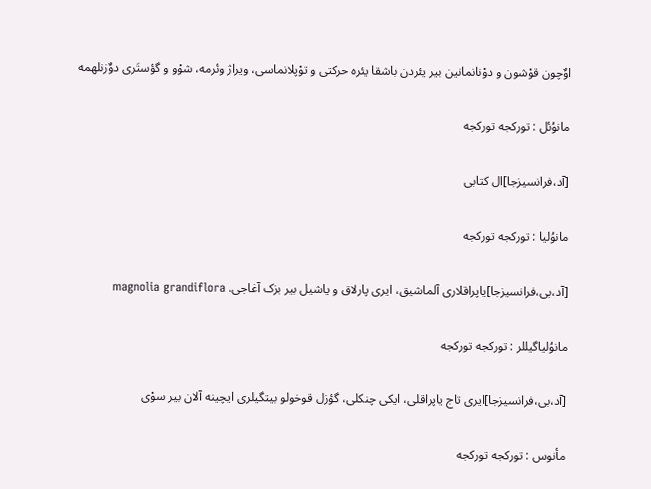اوٌچون قوْشون و دوْنانمانین بیر یئردن باشقا یئره حرکتی و توْپلانماسی، ویراژ وئرمه، شوْو و گؤستَری دوٌزنلهمه

مانوُئل : تورکجه تورکجه

[آد،فرانسیزجا]ال کتابی

مانوُلیا : تورکجه تورکجه

[آد،بی،فرانسیزجا]یاپراقلاری آلماشیق، ایری پارلاق و یاشیل بیر بزک آغاجی. magnolia grandiflora

مانوُلیاگیللر : تورکجه تورکجه

[آد،بی،فرانسیزجا]ایری تاج یاپراقلی، ایکی چنکلی، گؤزل قوخولو بیتگیلری ایچینه آلان بیر سوْی

مأنوس : تورکجه تورکجه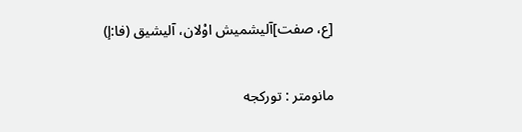[ع، صفت]آلیشمیش اوْلان، آلیشیق (فا:إ)

مانومتر : تورکجه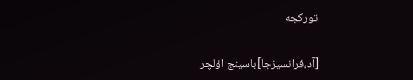تورکجه

[آد،فرانسیزجا]باسینج اؤلچر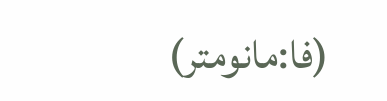(فا:مانومتر)